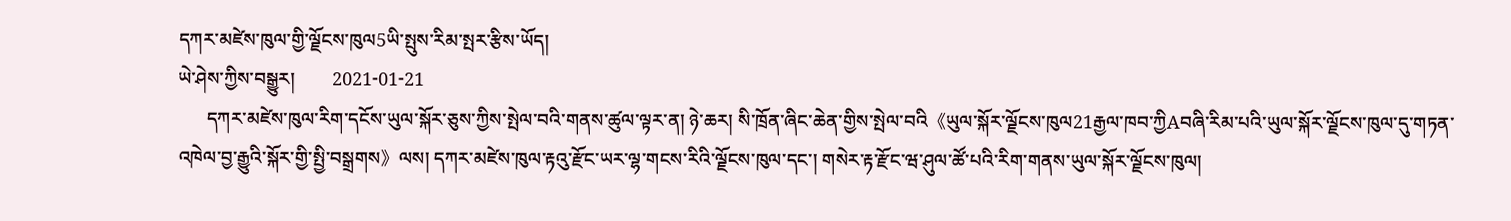དཀར་མཛེས་ཁུལ་གྱི་ལྗོངས་ཁུལ5ཡི་སྤུས་རིམ་སྤར་རྩིས་ཡོད།
ཡེ་ཤེས་ཀྱིས་བསྒྱུར།        2021-01-21
      དཀར་མཛེས་ཁུལ་རིག་དངོས་ཡུལ་སྐོར་ཅུས་ཀྱིས་སྤེལ་བའི་གནས་ཚུལ་ལྟར་ན། ཉེ་ཆར། སི་ཁྲོན་ཞིང་ཆེན་གྱིས་སྤེལ་བའི《ཡུལ་སྐོར་ལྗོངས་ཁུལ21རྒྱལ་ཁབ་ཀྱིAབཞི་རིམ་པའི་ཡུལ་སྐོར་ལྗོངས་ཁུལ་དུ་གཏན་འཁེལ་བྱ་རྒྱུའི་སྐོར་གྱི་སྤྱི་བསྒྲགས》ལས། དཀར་མཛེས་ཁུལ་རྟའུ་རྫོང་ཡར་ལྷ་གངས་རིའི་ལྗོངས་ཁུལ་དང་། གསེར་རྟ་རྫོང་ཝ་ཤུལ་ཚོ་པའི་རིག་གནས་ཡུལ་སྐོར་ལྗོངས་ཁུལ།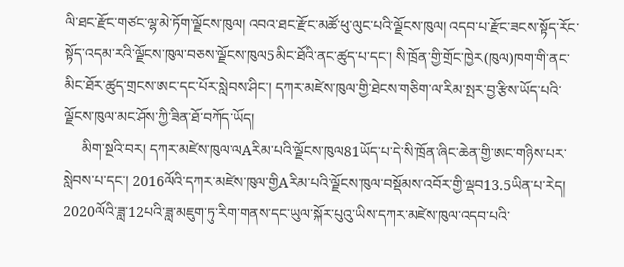ལི་ཐང་རྫོང་གཙང་ལྷ་མེ་ཏོག་ལྗོངས་ཁུལ། འབའ་ཐང་རྫོང་མཚོ་ཕུ་ལུང་པའི་ལྗོངས་ཁུལ། འདབ་པ་རྫོང་ཟངས་སྟོད་རོང་སྟོད་འདམ་རའི་ལྗོངས་ཁུལ་བཅས་ལྗོངས་ཁུལ5མིང་ཐོའི་ནང་ཚུད་པ་དང་། སི་ཁྲོན་གྱི་གྲོང་ཁྱེར(ཁུལ)ཁག་གི་ནང་མིང་ཐོར་ཚུད་གྲངས་ཨང་དང་པོར་སླེབས་ཤིང་། དཀར་མཛེས་ཁུལ་གྱི་ཐེངས་གཅིག་ལ་རིམ་སྤར་བྱ་རྩིས་ཡོད་པའི་ལྗོངས་ཁུལ་མང་ཤོས་ཀྱི་ཟིན་ཐོ་བཀོད་ཡོད།
     མིག་སྔའི་བར། དཀར་མཛེས་ཁུལ་ལAརིམ་པའི་ལྗོངས་ཁུལ81ཡོད་པ་དེ་སི་ཁྲོན་ཞིང་ཆེན་གྱི་ཨང་གཉིས་པར་སླེབས་པ་དང་། 2016ལོའི་དཀར་མཛེས་ཁུལ་གྱིAརིམ་པའི་ལྗོངས་ཁུལ་བསྡོམས་འབོར་གྱི་ལྡབ13.5ཡིན་པ་རེད། 2020ལོའི་ཟླ་12པའི་ཟླ་མཇུག་ཏུ་རིག་གནས་དང་ཡུལ་སྐོར་པུའུ་ཡིས་དཀར་མཛེས་ཁུལ་འདབ་པའི་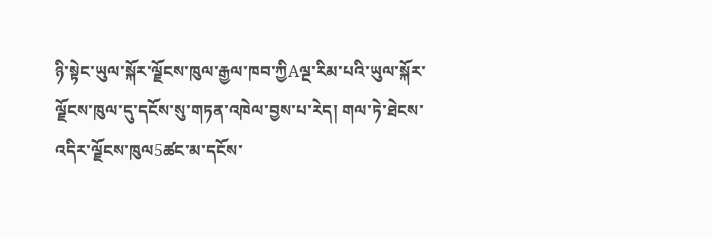ཉི་སྟེང་ཡུལ་སྐོར་ལྗོངས་ཁུལ་རྒྱལ་ཁབ་ཀྱིAལྔ་རིམ་པའི་ཡུལ་སྐོར་ལྗོངས་ཁུལ་དུ་དངོས་སུ་གཏན་འཁེལ་བྱས་པ་རེད། གལ་ཏེ་ཐེངས་འདིར་ལྗོངས་ཁུལ5ཚང་མ་དངོས་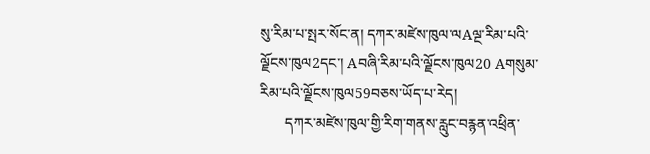སུ་རིམ་པ་སྤར་སོང་ན། དཀར་མཛེས་ཁུལ་ལAལྔ་རིམ་པའི་ལྗོངས་ཁུལ2དང་། Aབཞི་རིམ་པའི་ལྗོངས་ཁུལ20 Aགསུམ་རིམ་པའི་ལྗོངས་ཁུལ59བཅས་ཡོད་པ་རེད།
       དཀར་མཛེས་ཁུལ་གྱི་རིག་གནས་རླུང་བརྙན་འཕྲིན་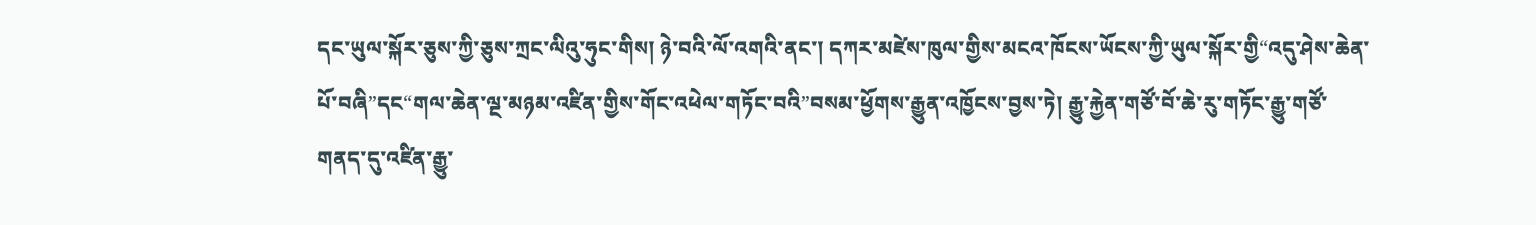དང་ཡུལ་སྐོར་ཅུས་ཀྱི་ཅུས་ཀྲང་ལིའུ་ཧུང་གིས། ཉེ་བའི་ལོ་འགའི་ནང་། དཀར་མཛེས་ཁུལ་གྱིས་མངའ་ཁོངས་ཡོངས་ཀྱི་ཡུལ་སྐོར་གྱི“འདུ་ཤེས་ཆེན་པོ་བཞི”དང“གལ་ཆེན་ལྔ་མཉམ་འཛིན་གྱིས་གོང་འཕེལ་གཏོང་བའི”བསམ་ཕྱོགས་རྒྱུན་འཁྱོངས་བྱས་ཏེ། རྒྱུ་རྐྱེན་གཙོ་བོ་ཆེ་རུ་གཏོང་རྒྱུ་གཙོ་གནད་དུ་འཛིན་རྒྱུ་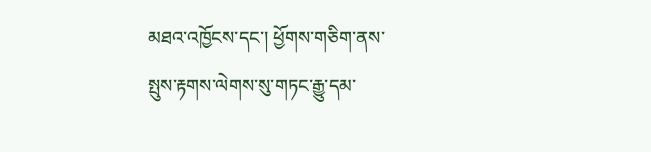མཐའ་འཁྱོངས་དང་། ཕྱོགས་གཅིག་ནས་སྤུས་རྟགས་ལེགས་སུ་གཏང་རྒྱུ་དམ་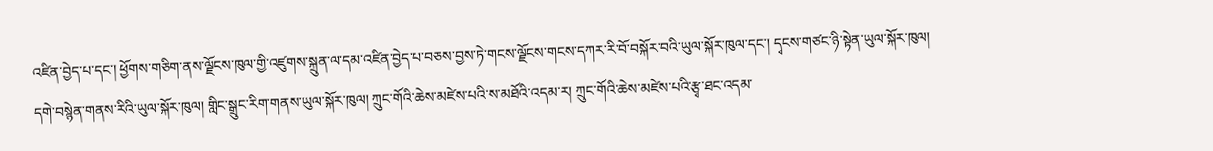འཛིན་བྱེད་པ་དང་། ཕྱོགས་གཅིག་ནས་ལྗོངས་ཁུལ་གྱི་འཛུགས་སྐྲུན་ལ་དམ་འཛིན་བྱེད་པ་བཅས་བྱས་ཏེ་གངས་ལྗོངས་གངས་དཀར་རི་བོ་བསྐོར་བའི་ཡུལ་སྐོར་ཁུལ་དང་། དྭངས་གཙང་ཉི་སྟེན་ཡུལ་སྐོར་ཁུལ། དགེ་བསྙེན་གནས་རིའི་ཡུལ་སྐོར་ཁུལ། གླིང་སྒྲུང་རིག་གནས་ཡུལ་སྐོར་ཁུལ། ཀྲུང་གོའི་ཆེས་མཛེས་པའི་ས་མཐོའི་འདམ་ར། ཀྲུང་གོའི་ཆེས་མཛེས་པའི་རྩྭ་ཐང་འདམ་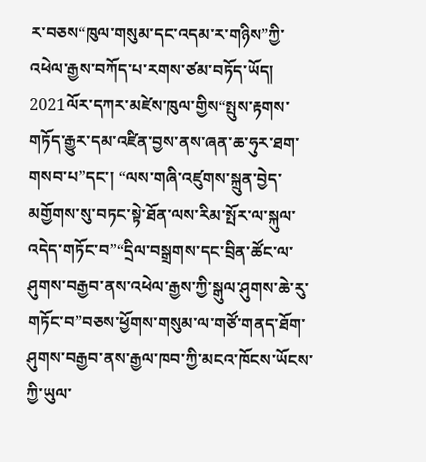ར་བཅས“ཁུལ་གསུམ་དང་འདམ་ར་གཉིས”ཀྱི་འཕེལ་རྒྱས་བཀོད་པ་རགས་ཙམ་བཏོད་ཡོད། 2021ལོར་དཀར་མཛེས་ཁུལ་གྱིས“སྤུས་རྟགས་གཏོད་རྒྱུར་དམ་འཛིན་བྱས་ནས་ཞན་ཆ་ཧུར་ཐག་གསབ་པ”དང་། “ལས་གཞི་འཛུགས་སྐྲུན་བྱེད་མགྱོགས་སུ་བཏང་སྟེ་ཐོན་ལས་རིམ་སྤོར་ལ་སྐུལ་འདེད་གཏོང་བ”“དྲིལ་བསྒྲགས་དང་བྲིན་ཚོང་ལ་ཤུགས་བརྒྱབ་ནས་འཕེལ་རྒྱས་ཀྱི་སྒུལ་ཤུགས་ཆེ་རུ་གཏོང་བ”བཅས་ཕྱོགས་གསུམ་ལ་གཙོ་གནད་ཐོག་ཤུགས་བརྒྱབ་ནས་རྒྱལ་ཁབ་ཀྱི་མངའ་ཁོངས་ཡོངས་ཀྱི་ཡུལ་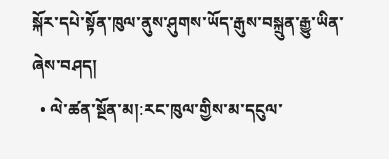སྐོར་དཔེ་སྟོན་ཁུལ་ནུས་ཤུགས་ཡོད་རྒུས་བསྐྲུན་རྒྱུ་ཡིན་ཞེས་བཤད།
  • ལེ་ཚན་སྔོན་མ།:རང་ཁུལ་གྱིས་མ་དངུལ་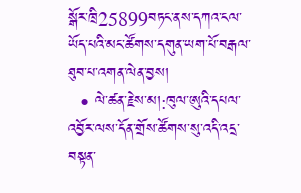སྒོར་ཁྲི25899བཏང་ནས་དཀའ་ངལ་ཡོད་པའི་མང་ཚོགས་དགུན་ཡག་པོ་བརྒལ་ཐུབ་པ་འགན་ལེན་བྱས།
  • ལེ་ཚན་རྗེས་མ།:ཁུལ་ཨུའི་དཔལ་འབྱོར་ལས་དོན་གྲོས་ཚོགས་སུ་འདི་འདྲ་བསྟན་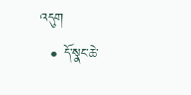འདུག
  • དོ་སྣང་ཆེ་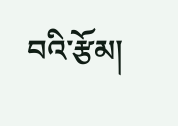བའི་རྩོམ།